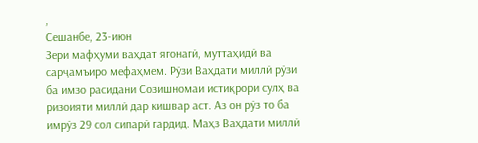,
Сешанбе, 23-июн
Зери мафҳуми ваҳдат ягонагӣ, муттаҳидӣ ва сарҷамъиро мефаҳмем. Рӯзи Ваҳдати миллӣ рӯзи ба имзо расидани Созишномаи истиқрори сулҳ ва ризоияти миллӣ дар кишвар аст. Аз он рӯз то ба имрӯз 29 сол сипарӣ гардид. Маҳз Ваҳдати миллӣ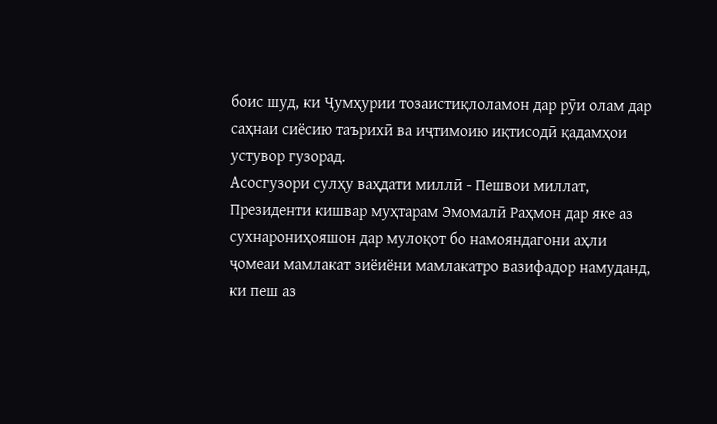боис шуд, ки Ҷумҳурии тозаистиқлоламон дар рӯи олам дар саҳнаи сиёсию таърихӣ ва иҷтимоию иқтисодӣ қадамҳои устувор гузорад.
Асосгузори сулҳу ваҳдати миллӣ - Пешвои миллат, Президенти кишвар муҳтарам Эмомалӣ Раҳмон дар яке аз сухнарониҳояшон дар мулоқот бо намояндагони аҳли ҷомеаи мамлакат зиёиёни мамлакатро вазифадор намуданд, ки пеш аз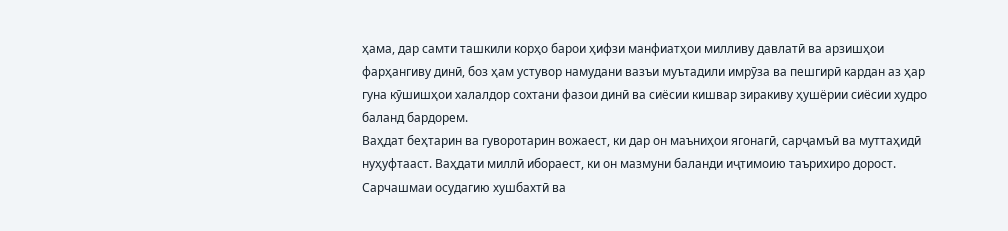ҳама, дар самти ташкили корҳо барои ҳифзи манфиатҳои милливу давлатӣ ва арзишҳои фарҳангиву динӣ, боз ҳам устувор намудани вазъи муътадили имрӯза ва пешгирӣ кардан аз ҳар гуна кӯшишҳои халалдор сохтани фазои динӣ ва сиёсии кишвар зиракиву ҳушёрии сиёсии худро баланд бардорем.
Ваҳдат беҳтарин ва гуворотарин вожаест, ки дар он маъниҳои ягонагӣ, сарҷамъӣ ва муттаҳидӣ нуҳуфтааст. Ваҳдати миллӣ ибораест, ки он мазмуни баланди иҷтимоию таърихиро дорост. Сарчашмаи осудагию хушбахтӣ ва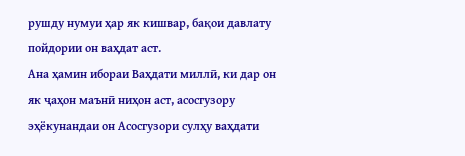рушду нумуи ҳар як кишвар, бақои давлату пойдории он ваҳдат аст.
Ана ҳамин ибораи Ваҳдати миллӣ, ки дар он як ҷаҳон маънӣ ниҳон аст, асосгузору эҳёкунандаи он Асосгузори сулҳу ваҳдати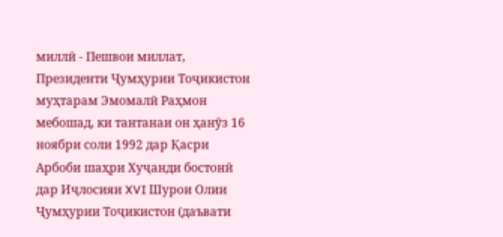миллӣ - Пешвои миллат, Президенти Ҷумҳурии Тоҷикистон муҳтарам Эмомалӣ Раҳмон мебошад, ки тантанаи он ҳанӯз 16 ноябри соли 1992 дар Қасри Арбоби шаҳри Хуҷанди бостонӣ дар Иҷлосияи XVI Шурои Олии Ҷумҳурии Тоҷикистон (даъвати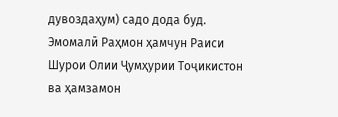дувоздаҳум) садо дода буд.
Эмомалӣ Раҳмон ҳамчун Раиси Шурои Олии Ҷумҳурии Тоҷикистон ва ҳамзамон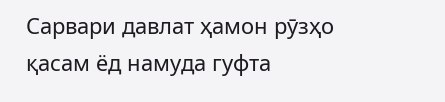Сарвари давлат ҳамон рӯзҳо қасам ёд намуда гуфта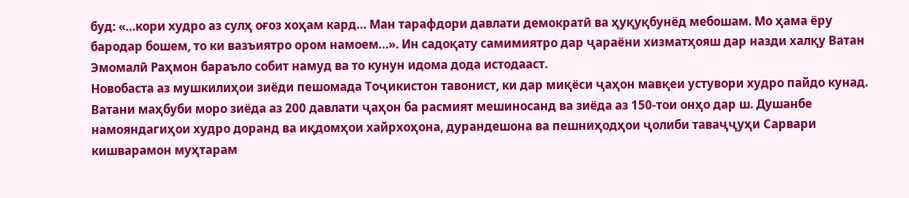буд: «…кори худро аз сулҳ оғоз хоҳам кард… Ман тарафдори давлати демократӣ ва ҳуқуқбунёд мебошам. Мо ҳама ёру бародар бошем, то ки вазъиятро ором намоем…». Ин садоқату самимиятро дар ҷараёни хизматҳояш дар назди халқу Ватан Эмомалӣ Раҳмон бараъло собит намуд ва то кунун идома дода истодааст.
Новобаста аз мушкилиҳои зиёди пешомада Тоҷикистон тавонист, ки дар миқёси ҷаҳон мавқеи устувори худро пайдо кунад. Ватани маҳбуби моро зиёда аз 200 давлати ҷаҳон ба расмият мешиносанд ва зиёда аз 150-тои онҳо дар ш. Душанбе намояндагиҳои худро доранд ва иқдомҳои хайрхоҳона, дурандешона ва пешниҳодҳои ҷолиби таваҷҷуҳи Сарвари кишварамон муҳтарам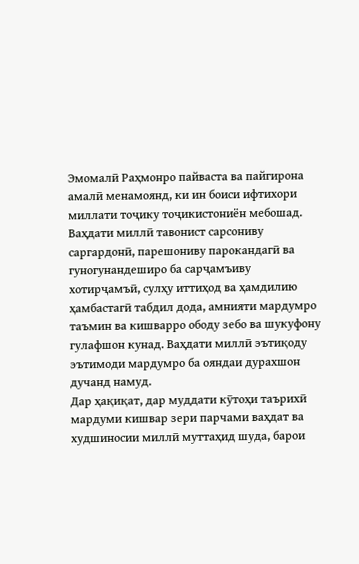Эмомалӣ Раҳмонро пайваста ва пайгирона амалӣ менамоянд, ки ин боиси ифтихори миллати тоҷику тоҷикистониён мебошад.
Ваҳдати миллӣ тавонист сарсониву саргардонӣ, парешониву парокандагӣ ва гуногунандеширо ба сарҷамъиву хотирҷамъӣ, сулҳу иттиҳод ва ҳамдилию ҳамбастагӣ табдил дода, амнияти мардумро таъмин ва кишварро ободу зебо ва шукуфону гулафшон кунад. Ваҳдати миллӣ эътиқоду эътимоди мардумро ба ояндаи дурахшон дучанд намуд.
Дар ҳақиқат, дар муддати кӯтоҳи таърихӣ мардуми кишвар зери парчами ваҳдат ва худшиносии миллӣ муттаҳид шуда, барои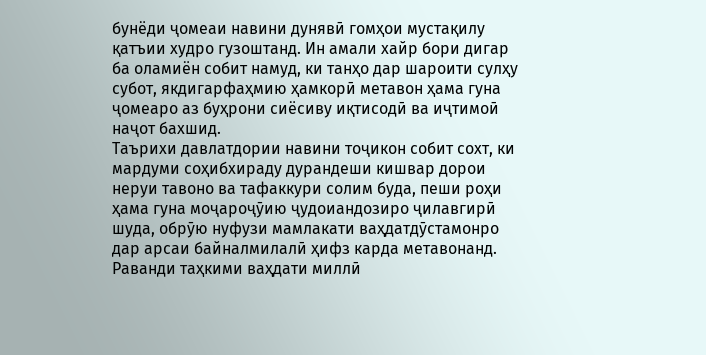бунёди ҷомеаи навини дунявӣ гомҳои мустақилу қатъии худро гузоштанд. Ин амали хайр бори дигар ба оламиён собит намуд, ки танҳо дар шароити сулҳу субот, якдигарфаҳмию ҳамкорӣ метавон ҳама гуна ҷомеаро аз буҳрони сиёсиву иқтисодӣ ва иҷтимоӣ наҷот бахшид.
Таърихи давлатдории навини тоҷикон собит сохт, ки мардуми соҳибхираду дурандеши кишвар дорои неруи тавоно ва тафаккури солим буда, пеши роҳи ҳама гуна моҷароҷӯию ҷудоиандозиро ҷилавгирӣ шуда, обрӯю нуфузи мамлакати ваҳдатдӯстамонро дар арсаи байналмилалӣ ҳифз карда метавонанд. Раванди таҳкими ваҳдати миллӣ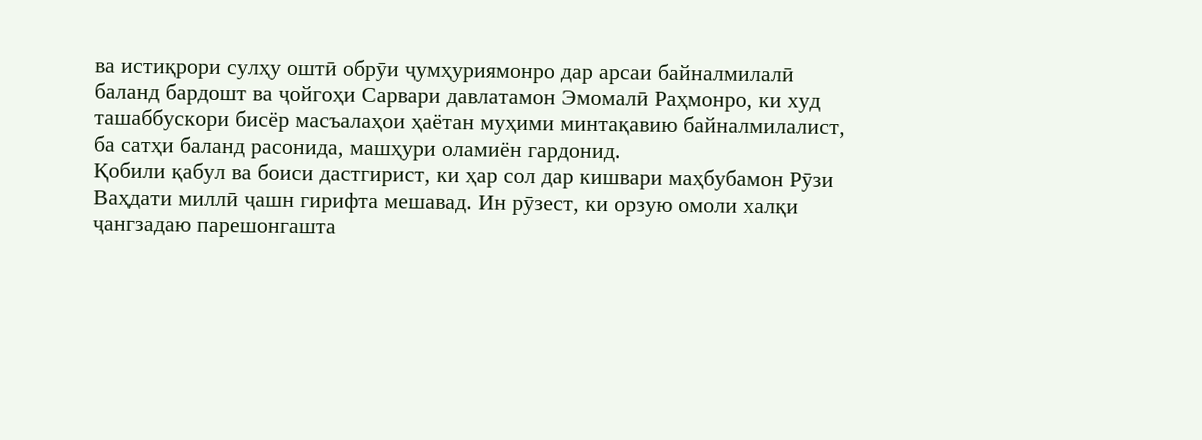ва истиқрори сулҳу оштӣ обрӯи ҷумҳуриямонро дар арсаи байналмилалӣ баланд бардошт ва ҷойгоҳи Сарвари давлатамон Эмомалӣ Раҳмонро, ки худ ташаббускори бисёр масъалаҳои ҳаётан муҳими минтақавию байналмилалист, ба сатҳи баланд расонида, машҳури оламиён гардонид.
Қобили қабул ва боиси дастгирист, ки ҳар сол дар кишвари маҳбубамон Рӯзи Ваҳдати миллӣ ҷашн гирифта мешавад. Ин рӯзест, ки орзую омоли халқи ҷангзадаю парешонгашта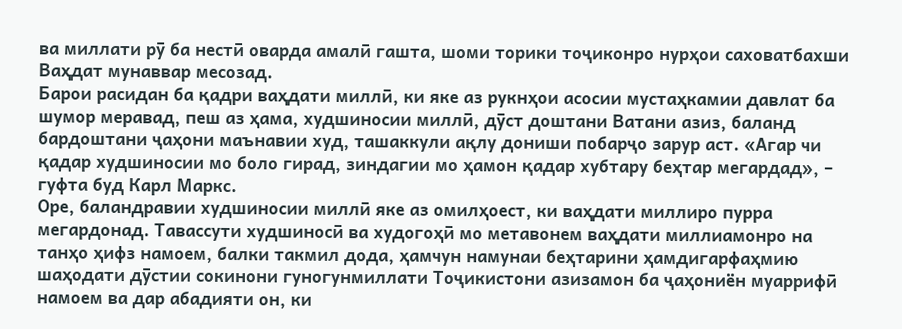ва миллати рӯ ба нестӣ оварда амалӣ гашта, шоми торики тоҷиконро нурҳои саховатбахши Ваҳдат мунаввар месозад.
Барои расидан ба қадри ваҳдати миллӣ, ки яке аз рукнҳои асосии мустаҳкамии давлат ба шумор меравад, пеш аз ҳама, худшиносии миллӣ, дӯст доштани Ватани азиз, баланд бардоштани ҷаҳони маънавии худ, ташаккули ақлу дониши побарҷо зарур аст. «Агар чи қадар худшиносии мо боло гирад, зиндагии мо ҳамон қадар хубтару беҳтар мегардад», – гуфта буд Карл Маркс.
Оре, баландравии худшиносии миллӣ яке аз омилҳоест, ки ваҳдати миллиро пурра мегардонад. Тавассути худшиносӣ ва худогоҳӣ мо метавонем ваҳдати миллиамонро на танҳо ҳифз намоем, балки такмил дода, ҳамчун намунаи беҳтарини ҳамдигарфаҳмию шаҳодати дӯстии сокинони гуногунмиллати Тоҷикистони азизамон ба ҷаҳониён муаррифӣ намоем ва дар абадияти он, ки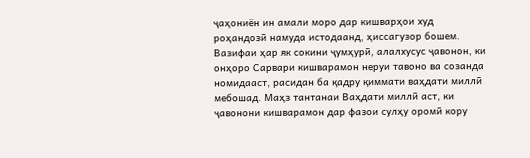ҷаҳониён ин амали моро дар кишварҳои худ роҳандозӣ намуда истодаанд, ҳиссагузор бошем.
Вазифаи ҳар як сокини ҷумҳурӣ, алалхусус ҷавонон, ки онҳоро Сарвари кишварамон неруи тавоно ва созанда номидааст, расидан ба қадру қиммати ваҳдати миллӣ мебошад. Маҳз тантанаи Ваҳдати миллӣ аст, ки ҷавонони кишварамон дар фазои сулҳу оромӣ кору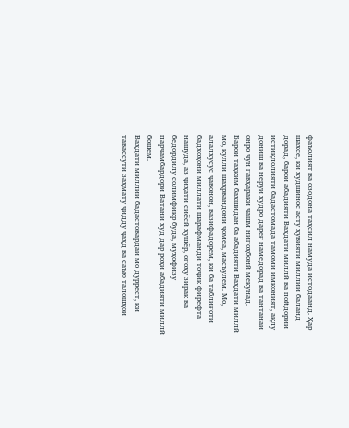фаъолият ва озодона таҳсил намуда истодаанд. Ҳар шахсе, ки худшинос асту ҳувияти миллии баланд дорад, барои абадияти Ваҳдати миллӣ ва пойдории истиқлолияти бадастомада тамоми имконият, ақлу дониш ва неруи худро дареғ намедорад ва тантанаи онро чун гавҳараки чашм нигоҳбонӣ мекунад.
Барои таҳким бахшидан ба абадияти Ваҳдати миллӣ мо, кулли шаҳрвандони ҷомеа, масъулем. Мо, алалхусус ҷавонон, вазифадорем, ки ба таблиғоти бадхоҳони миллати шарафманди тоҷик фирефта нашуда, аз ҷиҳати сиёсӣ ҳушёр, огоҳу зирак ва бедордилу солимфикр буда, муҳофизу парчамбардори Ватани худ дар роҳи абадияти миллӣ бошем.
Ваҳдати миллии бадастовардаи мо дуррест, ки тавассути заҳмату ҷидду ҷаҳд ва саъю талошҳои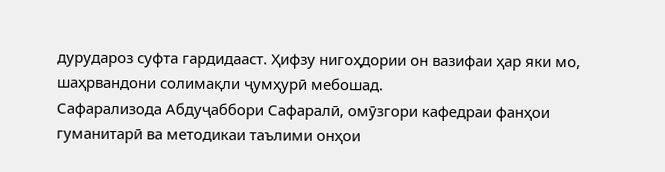дурудароз суфта гардидааст. Ҳифзу нигоҳдории он вазифаи ҳар яки мо, шаҳрвандони солимақли ҷумҳурӣ мебошад.
Сафарализода Абдуҷаббори Сафаралӣ, омӯзгори кафедраи фанҳои гуманитарӣ ва методикаи таълими онҳои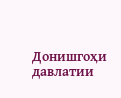Донишгоҳи давлатии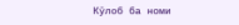Кӯлоб ба номи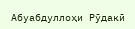Абуабдуллоҳи Рӯдакӣ